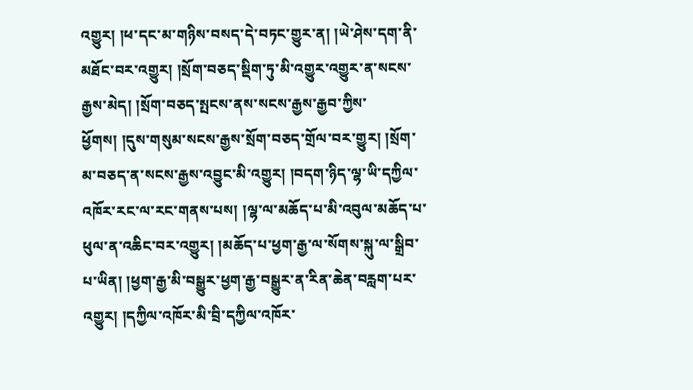འགྱུར། །ཕ་དང་མ་གཉིས་བསད་དེ་བཏང་གྱུར་ན། །ཡེ་ཤེས་དག་ནི་མཐོང་བར་འགྱུར། །སྲོག་བཅད་སྡིག་ཏུ་མི་འགྱུར་འགྱུར་ན་སངས་རྒྱས་མེད། །སྲོག་བཅད་སྤངས་ནས་སངས་རྒྱས་རྒྱབ་ཀྱིས་ཕྱོགས། །དུས་གསུམ་སངས་རྒྱས་སྲོག་བཅད་གྲོལ་བར་གྱུར། །སྲོག་མ་བཅད་ན་སངས་རྒྱས་འབྱུང་མི་འགྱུར། །བདག་ཉིད་ལྷ་ཡི་དཀྱིལ་འཁོར་རང་ལ་རང་གནས་པས། །ལྷ་ལ་མཆོད་པ་མི་འབུལ་མཆོད་པ་ཕུལ་ན་འཆིང་བར་འགྱུར། །མཆོད་པ་ཕྱག་རྒྱ་ལ་སོགས་སྐུ་ལ་སྒྲིབ་པ་ཡིན། །ཕྱག་རྒྱ་མི་བསྒྱུར་ཕྱག་རྒྱ་བསྒྱུར་ན་རིན་ཆེན་བརླག་པར་འགྱུར། །དཀྱིལ་འཁོར་མི་བྲི་དཀྱིལ་འཁོར་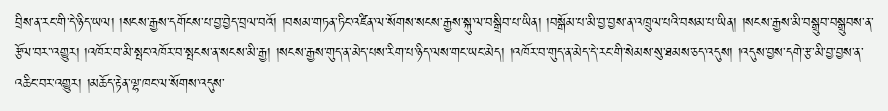བྲིས་ན་རང་གི་དེ་ཉིད་ཡལ། །སངས་རྒྱས་དགོངས་པ་བྱ་བྱེད་བྲལ་བའོ། །བསམ་གཏན་ཏིང་འཛིན་ལ་སོགས་སངས་རྒྱས་སྐུ་ལ་བསྒྲིབ་པ་ཡིན། །བསྒོམ་པ་མི་བྱ་བྱས་ན་འཁྲུལ་པའི་བསམ་པ་ཡིན། །སངས་རྒྱས་མི་བསྒྲུབ་བསྒྲུབས་ན་རྩོལ་བར་་འགྱུར། །འཁོར་བ་མི་སྤང་འཁོར་བ་སྤངས་ན་སངས་མི་རྒྱ། །སངས་རྒྱས་གུད་ན་མེད་པས་རིག་པ་ཉིད་ལས་གང་ཡང་མེད། །འཁོར་བ་གུད་ན་མེད་དེ་རང་གི་སེམས་སུ་ཐམས་ཅད་འདུས། །འདུས་བྱས་དགེ་རྩ་མི་བྱ་བྱས་ན་འཆིང་བར་འགྱུར། །མཆོད་རྟེན་ལྷ་ཁང་ལ་སོགས་འདུས་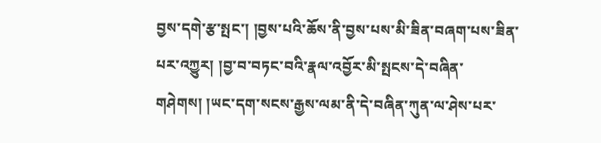བྱས་དགེ་རྩ་སྤང་། །བྱས་པའི་ཆོས་ནི་བྱས་པས་མི་ཟིན་བཞག་པས་ཟིན་པར་འཀྱུར། །བྱ་བ་བཏང་བའི་རྣལ་འབྱོར་མི་སྤངས་དེ་བཞིན་གཤེགས། །ཡང་དག་སངས་རྒྱས་ལམ་ནི་དེ་བཞིན་ཀུན་ལ་ཤེས་པར་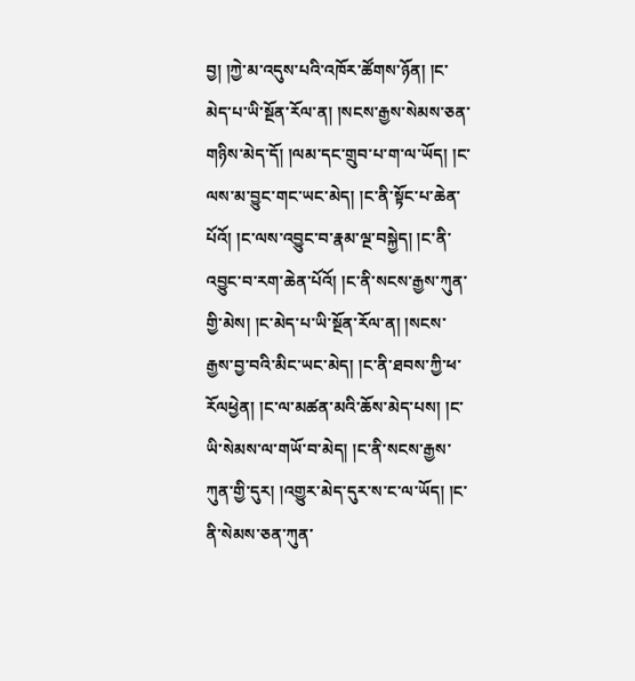བྱ། །ཀྱེ་མ་འདུས་པའི་འཁོར་ཚོགས་ཉོན། །ང་མེད་པ་ཡི་སྔོན་རོལ་ན། །སངས་རྒྱས་སེམས་ཅན་གཉིས་མེད་དོ། །ལམ་དང་གྲུབ་པ་ག་ལ་ཡོད། །ང་ལས་མ་བྱུང་གང་ཡང་མེད། །ང་ནི་སྟོང་པ་ཆེན་པོའོ། །ང་ལས་འབྱུང་བ་རྣམ་ལྔ་བསྐྱེད། །ང་ནི་འབྱུང་བ་རག་ཆེན་པོའོ། །ང་ནི་སངས་རྒྱས་ཀུན་གྱི་མེས། །ང་མེད་པ་ཡི་སྔོན་རོལ་ན། །སངས་རྒྱས་བྱ་བའི་མིང་ཡང་མེད། །ང་ནི་ཐབས་ཀྱི་ཕ་རོལཕྱེན། །ང་ལ་མཚན་མའི་ཆོས་མེད་པས། །ང་ཡི་སེམས་ལ་གཡོ་བ་མེད། །ང་ནི་སངས་རྒྱས་ཀུན་གྱི་དུར། །འགྱུར་མེད་དུར་ས་ང་ལ་ཡོད། །ང་ནི་སེམས་ཅན་ཀུན་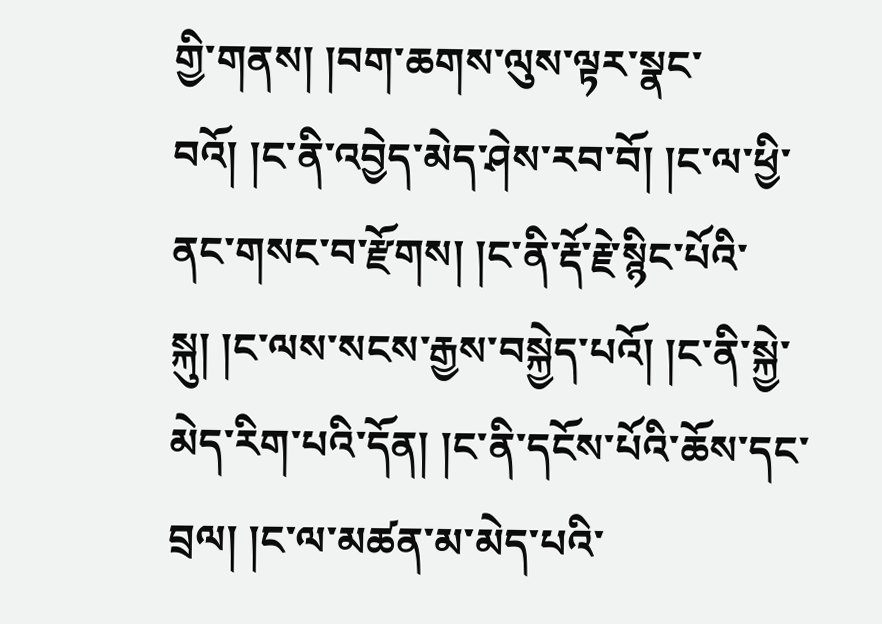གྱི་གནས། །བག་ཆགས་ལུས་ལྟར་སྣང་བའོ། །ང་ནི་འབྱེད་མེད་ཤེས་རབ་བོ། །ང་ལ་ཕྱི་ནང་གསང་བ་རྫོགས། །ང་ནི་རྡོ་རྗེ་སྙིང་པོའི་སྐུ། །ང་ལས་སངས་རྒྱས་བསྐྱེད་པའོ། །ང་ནི་སྐྱེ་མེད་རིག་པའི་དོན། །ང་ནི་དངོས་པོའི་ཆོས་དང་བྲལ། །ང་ལ་མཚན་མ་མེད་པའི་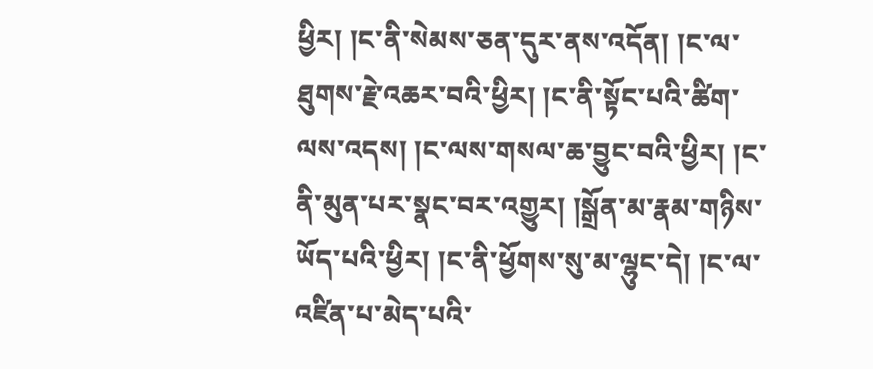ཕྱིར། །ང་ནི་སེམས་ཅན་དུར་ནས་འདོན། །ང་ལ་ཐུགས་རྗེ་འཆར་བའི་ཕྱིར། །ང་ནི་སྟོང་པའི་ཚིག་ལས་འདས། །ང་ལས་གསལ་ཆ་བྱུང་བའི་ཕྱིར། །ང་ནི་མུན་པར་སྣང་བར་འགྱུར། །སྒྲོན་མ་རྣམ་གཉིས་ཡོད་པའི་ཕྱིར། །ང་ནི་ཕྱོགས་སུ་མ་ལྷུང་དེ། །ང་ལ་འཛིན་པ་མེད་པའི་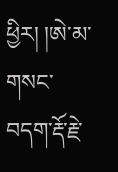ཕྱིར། །ཨེ་མ་གསང་བདག་རྡོ་རྗེ་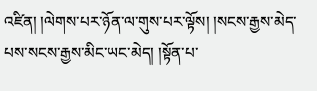འཛིན། །ལེགས་པར་ཉོན་ལ་གུས་པར་ལྟོས། །སངས་རྒྱས་མེད་པས་སངས་རྒྱས་མིང་ཡང་མེད། །སྟོན་པ་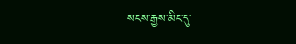སངས་རྒྱས་མིང་དུ་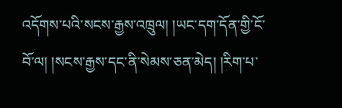འདོགས་པའི་སངས་རྒྱས་འཁྲུལ། །ཡང་དག་དོན་གྱི་ངོ་བོ་ལ། །སངས་རྒྱས་དང་ནི་སེམས་ཅན་མེད། །རིག་པ་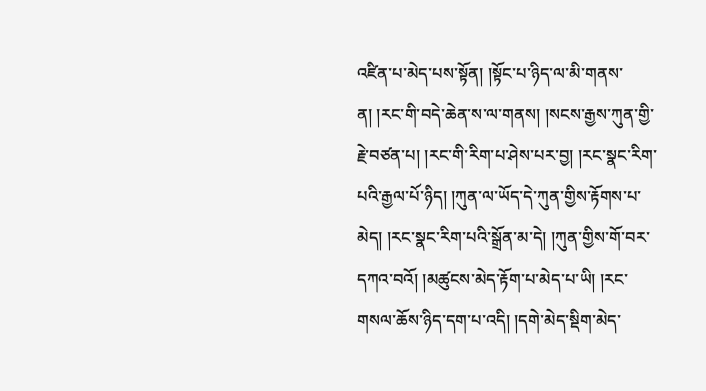འཛིན་པ་མེད་པས་སྟོན། །སྟོང་པ་ཉིད་ལ་མི་གནས་ན། །རང་གི་བདེ་ཆེན་ས་ལ་གནས། །སངས་རྒྱས་ཀུན་གྱི་རྗེ་བཙན་པ། །རང་གི་རིག་པ་ཤེས་པར་བྱ། །རང་སྣང་རིག་པའི་རྒྱལ་པོ་ཉིད། །ཀུན་ལ་ཡོད་དེ་ཀུན་གྱིས་རྟོགས་པ་མེད། །རང་སྣང་རིག་པའི་སྒྲོན་མ་དེ། །ཀུན་གྱིས་གོ་བར་དཀའ་བའོ། །མཚུངས་མེད་རྟོག་པ་མེད་པ་ཡི། །རང་གསལ་ཆོས་ཉིད་དག་པ་འདི། །དགེ་མེད་སྡིག་མེད་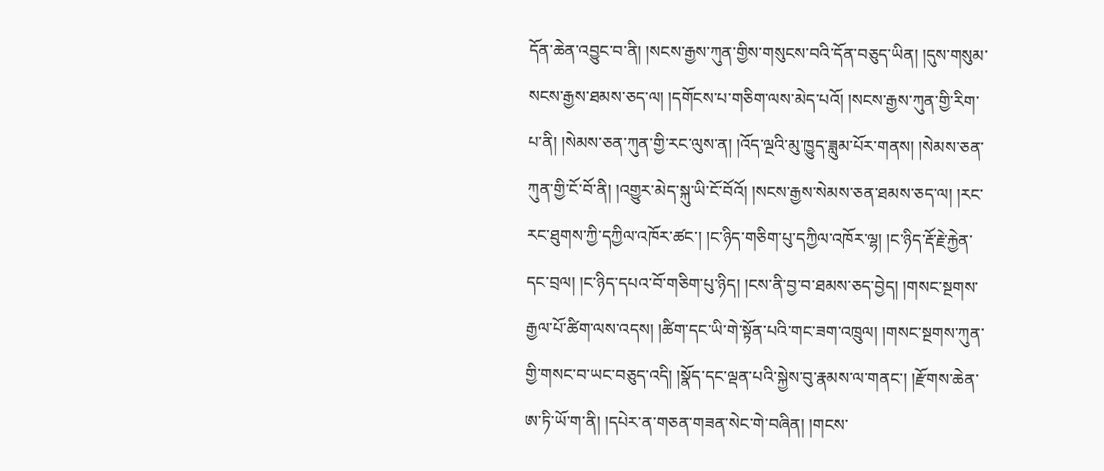དོན་ཆེན་འབྱུང་བ་ནི། །སངས་རྒྱས་ཀུན་གྱིས་གསུངས་བའི་དོན་བཅུད་ཡིན། །དུས་གསུམ་སངས་རྒྱས་ཐམས་ཅད་ལ། །དགོངས་པ་གཅིག་ལས་མེད་པའོ། །སངས་རྒྱས་ཀུན་གྱི་རིག་པ་ནི། །སེམས་ཅན་ཀུན་གྱི་རང་ལུས་ན། །འོད་ལྔའི་མུ་ཁྱུད་ཟླུམ་པོར་གནས། །སེམས་ཅན་ཀུན་གྱི་ངོ་བོ་ནི། །འགྱུར་མེད་སྐུ་ཡི་ངོ་བོའོ། །སངས་རྒྱས་སེམས་ཅན་ཐམས་ཅད་ལ། །རང་རང་ཐུགས་ཀྱི་དཀྱིལ་འཁོར་ཚང་། །ང་ཉིད་གཅིག་པུ་དཀྱིལ་འཁོར་ལྷ། །ང་ཉིད་རྡོ་རྗེ་རྐྱེན་དང་བྲལ། །ང་ཉིད་དཔའ་བོ་གཅིག་པུ་ཉིད། །ངས་ནི་བྱ་བ་ཐམས་ཅད་བྱེད། །གསང་སྔགས་རྒྱལ་པོ་ཚིག་ལས་འདས། །ཚིག་དང་ཡི་གེ་སྟོན་པའི་གང་ཟག་འཁྲུལ། །གསང་སྔགས་ཀུན་གྱི་གསང་བ་ཡང་བཅུད་འདི། །སྣོད་དང་ལྡན་པའི་སྐྱེས་བུ་རྣམས་ལ་གནང་། །རྫོགས་ཆེན་ཨ་ཏི་ཡོ་ག་ནི། །དཔེར་ན་གཅན་གཟན་སེང་གེ་བཞིན། །གངས་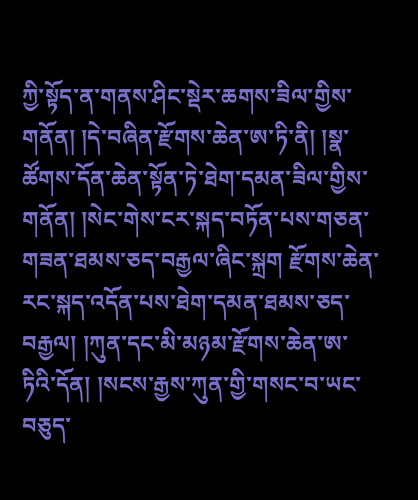ཀྱི་སྟོད་ན་གནས་ཤིང་སྡེར་ཆགས་ཟིལ་གྱིས་གནོན། །དེ་བཞིན་རྫོགས་ཆེན་ཨ་ཏི་ནི། །སྣ་ཚོགས་དོན་ཆེན་སྟོན་ཏེ་ཐེག་དམན་ཟིལ་གྱིས་གནོན། །སེང་གེས་ངར་སྐད་བཏོན་པས་གཅན་གཟན་ཐམས་ཅད་བརྒྱལ་ཞིང་སྐྲག རྫོགས་ཆེན་རང་སྐད་འདོན་པས་ཐེག་དམན་ཐམས་ཅད་བརྒྱལ། །ཀུན་དང་མི་མཉམ་རྫོགས་ཆེན་ཨ་ཏིའི་དོན། །སངས་རྒྱས་ཀུན་གྱི་གསང་བ་ཡང་བཅུད་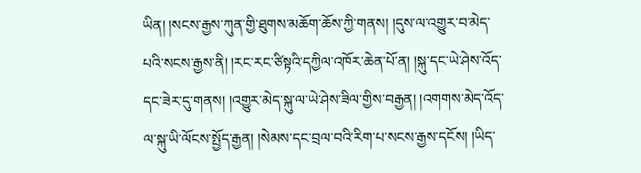ཡིན། །སངས་རྒྱས་ཀུན་གྱི་ཐུགས་མཆོག་ཆོས་ཀྱི་གནས། །དུས་ལ་འགྱུར་བ་མེད་པའི་སངས་རྒྱས་ནི། །རང་རང་ཙིསྟའི་དཀྱིལ་འཁོར་ཆེན་པོ་ན། །སྐུ་དང་ཡེ་ཤེས་འོད་དང་ཟེར་དུ་གནས། །འགྱུར་མེད་སྐུ་ལ་ཡེ་ཤེས་ཟིལ་གྱིས་བརྒྱན། །འགགས་མེད་འོད་ལ་སྐུ་ཡི་ལོངས་སྤྱོད་རྒྱན། །སེམས་དང་བྲལ་བའི་རིག་པ་སངས་རྒྱས་དངོས། །ཡིད་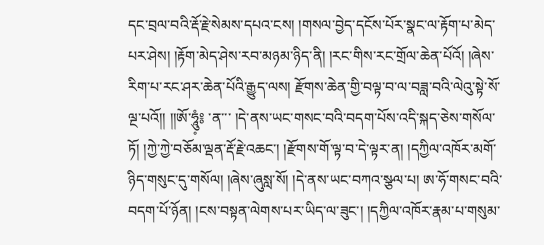དང་བྲལ་བའི་རྡོ་རྗེ་སེམས་དཔའ་ངས། །གསལ་བྱེད་དངོས་པོར་སྣང་ལ་རྟོག་པ་མེད་པར་ཤེས། །རྟོག་མེད་ཤེས་རབ་མཉམ་ཉིད་ནི། །རང་གིས་རང་གྲོལ་ཆེན་པོའོ། །ཞེས་རིག་པ་རང་ཤར་ཆེན་པོའི་རྒྱུད་ལས། རྫོགས་ཆེན་གྱི་བལྟ་བ་ལ་བཟླ་བའི་ལེའུ་སྟེ་སོ་ལྔ་པའོ།། །།ཨོ་ཧཱུཾ༷༔ ་ན་་་ །དེ་ནས་ཡང་གསང་བའི་བདག་པོས་འདི་སྐད་ཅེས་གསོལ་ཏོ། །ཀྱེ་ཀྱེ་བཅོམ་ལྡན་རྡོ་རྗེ་འཆང་། །རྫོགས་གོ་ལྟ་བ་དེ་ལྟར་ན། །དཀྱིལ་འཁོར་མགོ་ཉིད་གསུང་དུ་གསོལ། །ཞེས་ཞུསླ་སོ། །དེ་ནས་ཡང་བཀའ་སྩལ་པ། ཨ་ཧོ་གསང་བའི་བདག་པོ་ཉོན། །ངས་བསྟན་ལེགས་པར་ཡིད་ལ་ཟུང་། །དཀྱིལ་འཁོར་རྣམ་པ་གསུམ་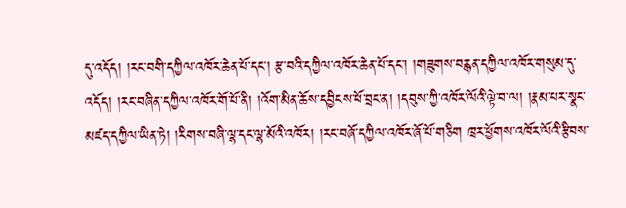དུ་འདོད། །རང་བགི་དཀྱིལ་འཁོར་ཆེན་པོ་དང་། རྩ་བའི་དཀྱིལ་འཁོར་ཆེན་པོ་དང་། །གཟུགས་བརྙན་དཀྱིལ་འཁོར་གསུམ་དུ་འདོད། །རང་བཞིན་དཀྱིལ་འཁོར་གོ་པོ་ནི། །འོག་མིན་ཆོས་དབྱིངས་ཕོ་བྲང་ན། །དབུས་ཀྱི་འཁོར་ལོའི་ལྟེ་བ་ལ། །རྣམ་པར་སྣང་མཛད་དཀྱིལ་ཡིན་ཏེ། །རིགས་བཞི་ལྷ་དང་ལྷ་མོའི་འཁོར། །རང་བཞོ་དཀྱིལ་འཁོར་ཞོ་པོ་གཅིག ཁྲར་ཕྱོགས་འཁོར་ལོའི་རྩིབས་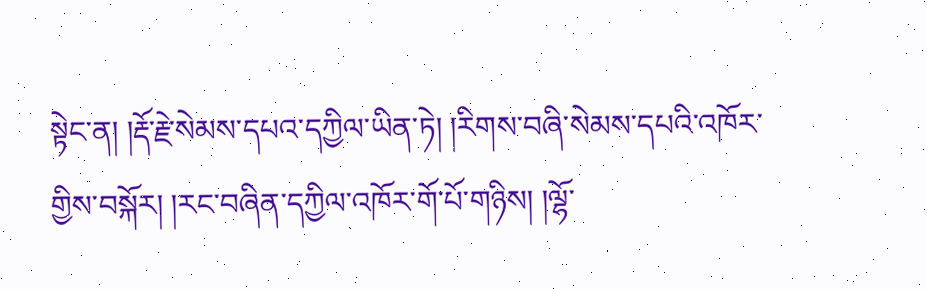སྟེང་ན། །རྡོ་རྗེ་སེམས་དཔའ་དཀྱིལ་ཡིན་ཏེ། །རིགས་བཞི་སེམས་དཔའི་འཁོར་གྱིས་བསྐོར། །རང་བཞིན་དཀྱིལ་འཁོར་གོ་པོ་གཉིས། །ལྷོ་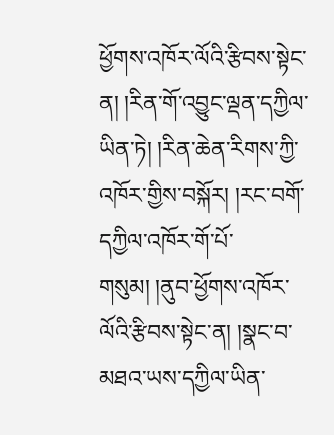ཕྱོགས་འཁོར་ལོའི་རྩིབས་སྟེང་ན། །རིན་གོ་འབྱུང་ལྡན་དཀྱིལ་ཡིན་ཏེ། །རིན་ཆེན་རིགས་ཀྱི་འཁོར་གྱིས་བསྐོར། །རང་བགོ་དཀྱིལ་འཁོར་གོ་པོ་གསུམ། །ནུབ་ཕྱོགས་འཁོར་ལོའི་རྩིབས་སྟེང་ན། །སྣང་བ་མཐའ་ཡས་དཀྱིལ་ཡིན་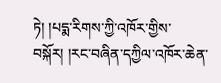ཏེ། །པདྨ་རིགས་ཀྱི་འཁོར་གྱིས་བསྐོར། །རང་བཞིན་དཀྱིལ་འཁོར་ཆེན་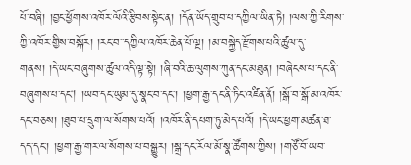པོ་བཞི། །བྱང་ཕྱོགས་འཁོར་ལོའི་རྩིབས་སྟེང་ན། །དོན་ཡོད་གྲུབ་པ་དཀྱིལ་ཡིན་ཏེ། །ལས་ཀྱི་རིགས་ཀྱི་འཁོར་གྱིས་བསྐོར། །རང་བ་་དཀྱིལ་འཁོར་ཆེན་པོ་ལྔ། །མ་བསྐྱེད་རྫོགས་པའི་ཚུལ་དུ་གནས། །དེ་ཡང་བཞུགས་ཚུལ་འདི་ལྟ་སྟེ། །ཞི་བའི་ཆ་ལུགས་ཀུན་དང་མཐུན། །བཞེངས་པ་དང་ནི་བཞུགས་པ་དང། །ཡབ་དང་ཡུམ་དུ་སྣང་བ་དང་། །ཕྱག་རྒྱ་དང་ནི་ཏིང་འཛིན་ནོ། །སྒོ་བ་སྒོ་མ་འཁོར་དང་བཅས། །ཐུབ་པ་དྲུག་ལ་སོགས་པའོ། །འཁོར་ནི་དཔག་ཏུ་མེད་པའོ། །དེ་ཡང་ཕྱག་མཚན་ཐ་དད་དང་། །ཕྱག་རྒྱ་གར་ལ་སོགས་པ་བསྒྱུར། །སྒྲ་དང་རོལ་མོ་སྣ་ཚོགས་ཀྱིས། །གཙོ་བོ་ཡབ་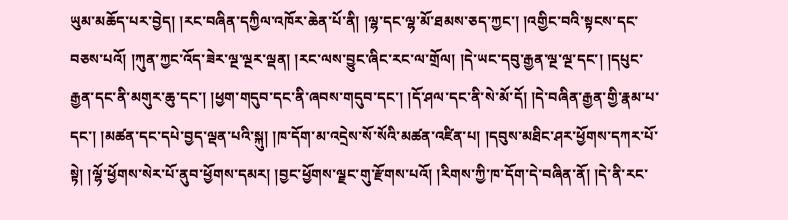ཡུམ་མཆོད་པར་བྱེད། །རང་བཞིན་དཀྱིལ་འཁོར་ཆེན་པོ་ནི། །ལྷ་དང་ལྷ་མོ་ཐམས་ཅད་ཀྱང་། །འགྱིང་བའི་སྟངས་དང་བཅས་པའོ། །ཀུན་ཀྱང་འོད་ཟེར་ལྔ་ལྔར་ལྡན། །རང་ལས་བྱུང་ཞིང་རང་ལ་གྲོལ། །དེ་ཡང་དབུ་རྒྱན་ལྔ་ལྔ་དང་། །དཔུང་རྒྱན་དང་ནི་མགུར་ཆུ་དང་། །ཕྱག་གདུབ་དང་ནི་ཞབས་གདུབ་དང་། །དོ་ཤལ་དང་ནི་སེ་མོ་དོ། །དེ་བཞིན་རྒྱན་གྱི་རྣམ་པ་དང་། །མཚན་དང་དཔེ་བྱད་ལྡན་པའི་སྐུ། །ཁ་དོག་མ་འདྲེས་སོ་སོའི་མཚན་འཛིན་པ། །དབུས་མཐིང་ཤར་ཕྱོགས་དཀར་པོ་སྟེ། །ལྷོ་ཕྱོགས་སེར་པོ་ནུབ་ཕྱོགས་དམར། །བྱང་ཕྱོགས་ལྗང་གུ་རྫོགས་པའོ། །རིགས་ཀྱི་ཁ་དོག་དེ་བཞིན་ནོ། །དེ་ནི་རང་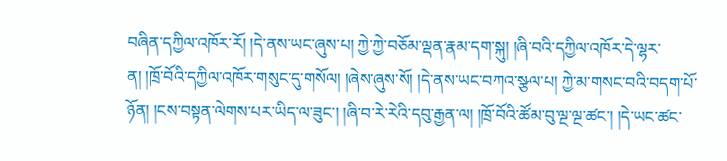བཞིན་དཀྱིལ་འཁོར་རོ། །དེ་ནས་ཡང་ཞུས་པ། ཀྱེ་ཀྱེ་བཅོམ་ལྡན་རྣམ་དག་སྐུ། །ཞི་བའི་དཀྱིལ་འཁོར་དེ་ལྷར་ན། །ཁྲོ་བོའི་དཀྱིལ་འཁོར་གསུང་དུ་གསོལ། །ཞེས་ཞུས་སོ། །དེ་ནས་ཡང་བཀའ་སྩལ་པ། ཀྱེ་མ་གསང་བའི་བདག་པོ་ཉོན། །ངས་བསྟན་ལེགས་པར་ཡིད་ལ་ཟུང་། །ཞི་བ་རེ་རེའི་དབུ་རྒྱན་ལ། །ཁྲོ་བོའི་ཚོམ་བུ་ལྔ་ལྔ་ཚང་། །དེ་ཡང་ཚང་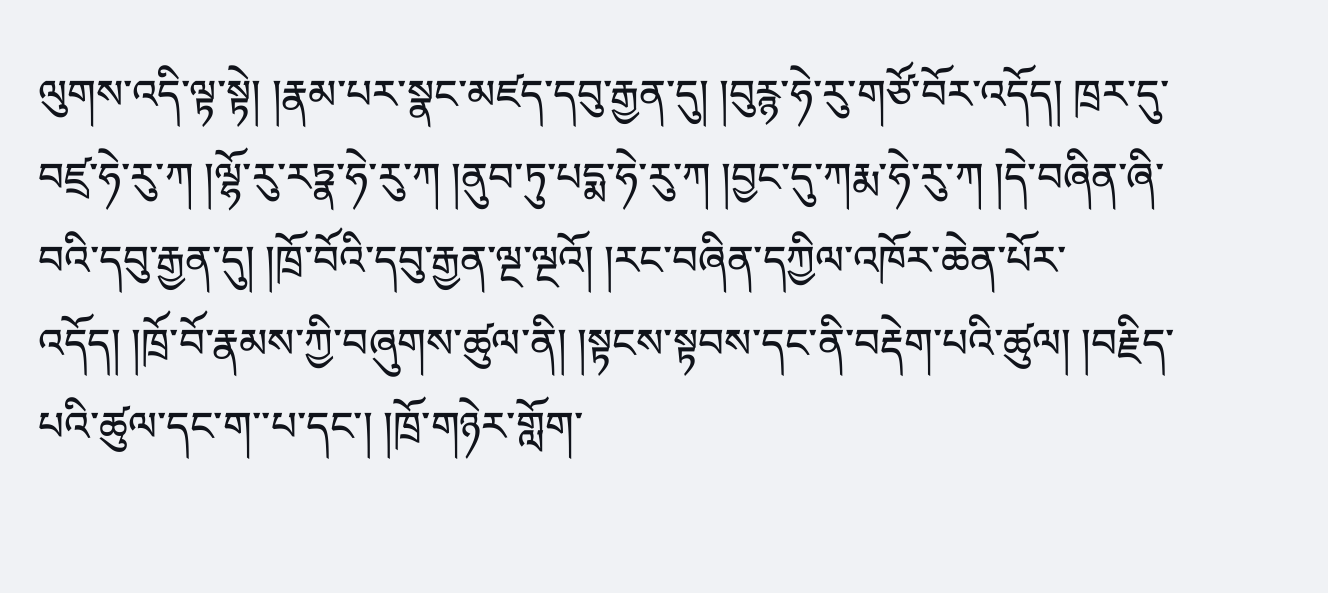ལུགས་འདི་ལྟ་སྟེ། །རྣམ་པར་སྣང་མཛད་དབུ་རྒྱན་དུ། །བུརྙ་ཧེ་རུ་གཙོ་བོར་འདོད། ཁྲར་དུ་བཛྲ་ཧེ་རུ་ཀ །ལྷོ་རུ་རཏྣ་ཧེ་རུ་ཀ །ནུབ་ཏུ་པདྨ་ཧེ་རུ་ཀ །བྱང་དུ་ཀརྨ་ཧེ་རུ་ཀ །དེ་བཞིན་ཞི་བའི་དབུ་རྒྱན་དུ། །ཁྲོ་བོའི་དབུ་རྒྱན་ལྔ་ལྔའོ། །རང་བཞིན་དཀྱིལ་འཁོར་ཆེན་པོར་འདོད། །ཁྲོ་བོ་རྣམས་ཀྱི་བཞུགས་ཚུལ་ནི། །སྟངས་སྟབས་དང་ནི་བརྡེག་པའི་ཚུལ། །བརྗིད་པའི་ཚུལ་དང་ག་་པ་དང་། །ཁྲོ་གཉེར་གློག་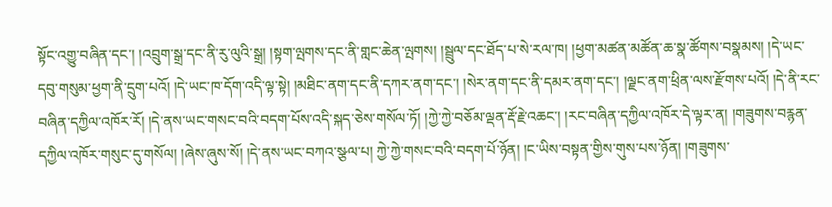སྟོང་འགྱུ་བཞིན་དང་། །འབྲུག་སྒྲ་དང་ནི་རུ་ལུའི་སྒྲ། །སྟག་ལྤགས་དང་ནི་གླང་ཆེན་ལྤགས། །སྦྲུལ་དང་ཐོད་པ་སེ་རལ་ཁ། །ཕྱག་མཚན་མཚོན་ཆ་སྣ་ཚོགས་བསྣམས། །དེ་ཡང་དབུ་གསུམ་ཕྱག་ནི་དྲུག་པའོ། །དེ་ཡང་ཁ་དོག་འདི་ལྟ་སྟེ། །མཐིང་ནག་དང་ནི་དཀར་ནག་དང་། །སེར་ནག་དང་ནི་དམར་ནག་དང་། །ལྗང་ནག་ཕྲིན་ལས་རྫོགས་པའོ། །དེ་ནི་རང་བཞིན་དཀྱིལ་འཁོར་རོ། །དེ་ནས་ཡང་གསང་བའི་བདག་པོས་འདི་སྐད་ཅེས་གསོལ་ཏོ། །ཀྱེ་ཀྱེ་བཅོམ་ལྡན་རྡོ་རྗེ་འཆང་། །རང་བཞིན་དཀྱིལ་འཁོར་དེ་ལྟར་ན། །གཟུགས་བརྙན་དཀྱིལ་འཁོར་གསུང་དུ་གསོལ། །ཞེས་ཞུས་སོ། །དེ་ནས་ཡང་བཀའ་སྩལ་པ། ཀྱེ་ཀྱེ་གསང་བའི་བདག་པོ་ཉོན། །ང་ཡིས་བསྟན་གྱིས་གུས་པས་ཉོན། །གཟུགས་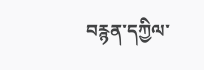བརྙན་དཀྱིལ་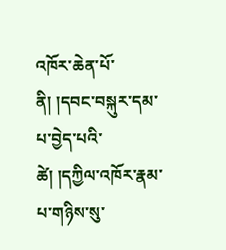འཁོར་ཆེན་པོ་ནི། །དབང་བསྐུར་དམ་པ་བྱེད་པའི་ཚེ། །དཀྱིལ་འཁོར་རྣམ་པ་གཉིས་སུ་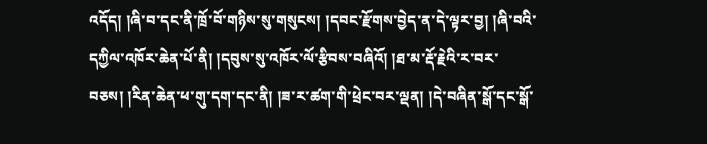འདོད། །ཞི་བ་དང་ནི་ཁྲོ་བོ་གཉིས་སུ་གསུངས། །དབང་རྫོགས་བྱེད་ན་དེ་ལྟར་བྱ། །ཞི་བའི་དཀྱིལ་འཁོར་ཆེན་པོ་ནི། །དབུས་སུ་འཁོར་ལོ་རྩིབས་བཞིའོ། །ཐ་མ་རྡོ་རྗེའི་ར་བར་བཅས། །རིན་ཆེན་ཕ་གུ་དག་དང་ནི། །ཟ་ར་ཚག་གི་ཕྲེང་བར་ལྡན། །དེ་བཞིན་སྒོ་དང་སྒོ་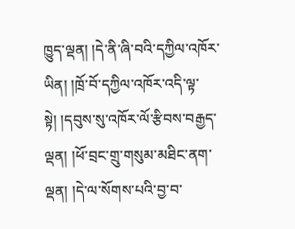ཁྱུད་ལྡན། །དེ་ནི་ཞི་བའི་དཀྱིལ་འཁོར་ཡིན། །ཁྲོ་བོ་དཀྱིལ་འཁོར་འདི་ལྟ་སྟེ། །དབུས་སུ་འཁོར་ལོ་རྩིབས་བརྒྱད་ལྡན། །ཕོ་བྲང་གྲུ་གསུམ་མཐིང་ནག་ལྡན། །དེ་ལ་སོགས་པའི་བྱ་བ་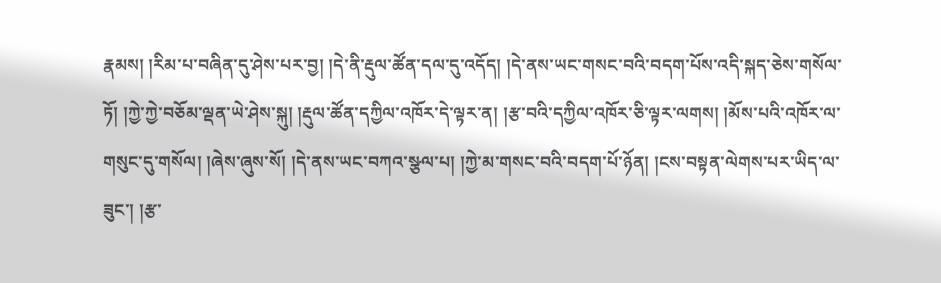རྣམས། །རིམ་པ་བཞིན་དུ་ཤེས་པར་བྱ། །དེ་ནི་རྡུལ་ཚོན་དལ་དུ་འདོད། །དེ་ནས་ཡང་གསང་བའི་བདག་པོས་འདི་སྐད་ཅེས་གསོལ་ཏོ། །ཀྱེ་ཀྱེ་བཅོམ་ལྡན་ཡེ་ཤེས་སྐུ། །རྡུལ་ཚོན་དཀྱིལ་འཁོར་དེ་ལྟར་ན། །རྩ་བའི་དཀྱིལ་འཁོར་ཅི་ལྟར་ལགས། །མོས་པའི་འཁོར་ལ་གསུང་དུ་གསོལ། །ཞེས་ཞུས་སོ། །དེ་ནས་ཡང་བཀའ་སྩལ་པ། །ཀྱེ་མ་གསང་བའི་བདག་པོ་ཉོན། །ངས་བསྟན་ལེགས་པར་ཡིད་ལ་ཟུང་། །རྩ་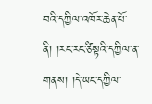བའི་དཀྱིལ་འཁོར་ཆེན་པོ་ནི། །རང་རང་ཙིསྟའི་དཀྱིལ་ན་གནས། །དེ་ཡང་དཀྱིལ་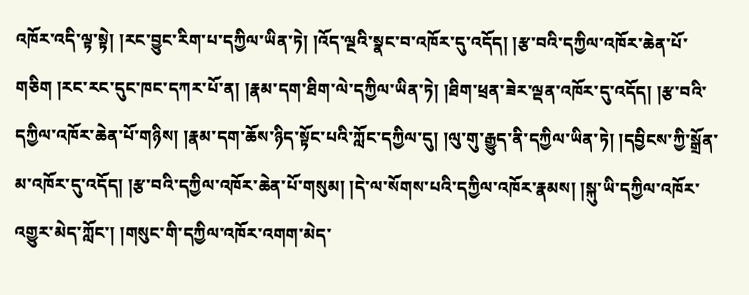འཁོར་འདི་ལྟ་སྟེ། །རང་བྱུང་རིག་པ་དཀྱིལ་ཡིན་ཏེ། །འོད་ལྔའི་སྣང་བ་འཁོར་དུ་འདོད། །རྩ་བའི་དཀྱིལ་འཁོར་ཆེན་པོ་གཅིག །རང་རང་དུང་ཁང་དཀར་པོ་ན། །རྣམ་དག་ཐིག་ལེ་དཀྱིལ་ཡིན་ཏེ། །ཐིག་ཕྲན་ཟེར་ལྡན་འཁོར་དུ་འདོད། །རྩ་བའི་དཀྱིལ་འཁོར་ཆེན་པོ་གཉིས། །རྣམ་དག་ཆོས་ཉིད་སྟོང་པའི་ཀློང་དཀྱིལ་དུ། །ལུ་གུ་རྒྱུད་ནི་དཀྱིལ་ཡིན་ཏེ། །དབྱིངས་ཀྱི་སྒྲོན་མ་འཁོར་དུ་འདོད། །རྩ་བའི་དཀྱིལ་འཁོར་ཆེན་པོ་གསུམ། །དེ་ལ་སོགས་པའི་དཀྱིལ་འཁོར་རྣམས། །སྐུ་ཡི་དཀྱིལ་འཁོར་འགྱུར་མེད་ཀློང་། །གསུང་གི་དཀྱིལ་འཁོར་འགག་མེད་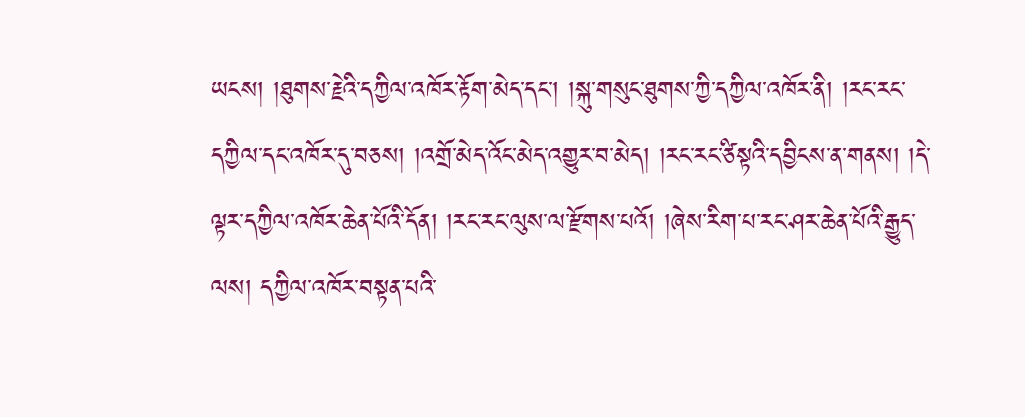ཡངས། །ཐུགས་རྗེའི་དཀྱིལ་འཁོར་རྟོག་མེད་དང་། །སྐུ་གསུང་ཐུགས་ཀྱི་དཀྱིལ་འཁོར་ནི། །རང་རང་དཀྱིལ་དང་འཁོར་དུ་བཅས། །འགྲོ་མེད་འོང་མེད་འགྱུར་བ་མེད། །རང་རང་ཙིསྟའི་དབྱིངས་ན་གནས། །དེ་ལྟར་དཀྱིལ་འཁོར་ཆེན་པོའི་དོན། །རང་རང་ལུས་ལ་རྫོགས་པའོ། །ཞེས་རིག་པ་རང་ཤར་ཆེན་པོའི་རྒྱུད་ལས། དཀྱིལ་འཁོར་བསྟན་པའི་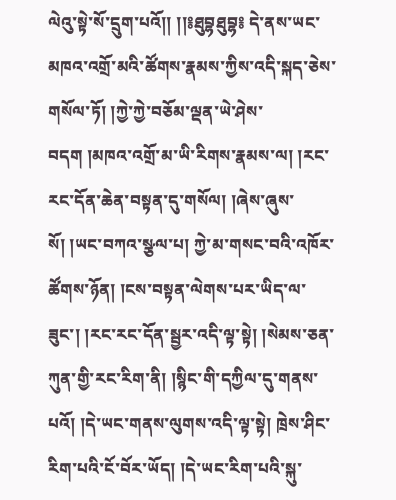ལེའུ་སྟེ་སོ་དྲུག་པའོ།། །།༔ཐུབྷཐུབྷ༔ དེ་ནས་ཡང་མཁའ་འགྲོ་མའི་ཚོགས་རྣམས་ཀྱིས་འདི་སྐད་ཅེས་གསོལ་ཏོ། །ཀྱེ་ཀྱེ་བཅོམ་ལྡན་ཡེ་ཤེས་བདག །མཁའ་འགྲོ་མ་ཡི་རིགས་རྣམས་ལ། །རང་རང་དོན་ཆེན་བསྟན་དུ་གསོལ། །ཞེས་ཞུས་སོ། །ཡང་བཀའ་སྩལ་པ། ཀྱེ་མ་གསང་བའི་འཁོར་ཚོགས་ཉོན། །ངས་བསྟན་ལེགས་པར་ཡིད་ལ་ཟུང་། །རང་རང་དོན་སྦྱར་འདི་ལྟ་སྟེ། །སེམས་ཅན་ཀུན་གྱི་རང་རིག་ནི། །སྙིང་གི་དཀྱིལ་དུ་གནས་པའོ། །དེ་ཡང་གནས་ལུགས་འདི་ལྟ་སྟེ། ཁྲེས་ཤིང་རིག་པའི་ངོ་བོར་ཡོད། །དེ་ཡང་རིག་པའི་སྐུ་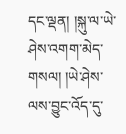དང་ལྡན། །སྐུ་ལ་ཡེ་ཤེས་འགག་མེད་གསལ། །ཡེ་ཤེས་ལས་བྱུང་འོད་དུ་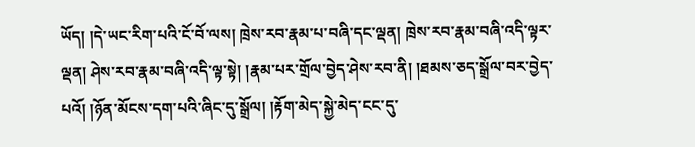ཡོད། །དེ་ཡང་རིག་པའི་ངོ་བོ་ལས། ཁྲེས་རབ་རྣམ་པ་བཞི་དང་ལྡན། ཁྲེས་རབ་རྣམ་བཞི་འདི་ལྟར་ལྡན། ཤེས་རབ་རྣམ་བཞི་འདི་ལྟ་སྟེ། །རྣམ་པར་གྲོལ་བྱེད་ཤེས་རབ་ནི། །ཐམས་ཅད་སྒྲོལ་བར་བྱེད་པའོ། །ཉོན་མོངས་དག་པའི་ཞིང་དུ་སྒྲོལ། །རྟོག་མེད་སྐྱེ་མེད་ངང་དུ་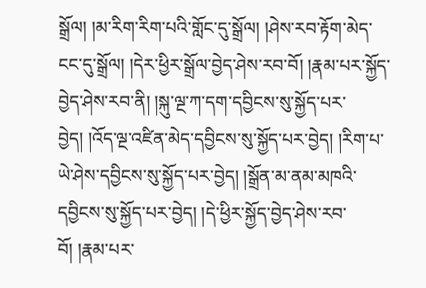སྒྲོལ། །མ་རིག་རིག་པའི་གློང་དུ་སྒྲོལ། །ཤེས་རབ་རྟོག་མེད་ངང་དུ་སྒྲོལ། །དེར་ཕྱིར་སྒྲོལ་བྱེད་ཤེས་རབ་བོ། །རྣམ་པར་སྐྱོད་བྱེད་ཤེས་རབ་ནི། །སྐུ་ལྔ་ཀ་དག་དབྱིངས་སུ་སྐྱོད་པར་བྱེད། །འོད་ལྔ་འཛིན་མེད་དབྱིངས་སུ་སྐྱོད་པར་བྱེད། །རིག་པ་ཡེ་ཤེས་དབྱིངས་སུ་སྐྱོད་པར་བྱེད། །སྒྲོན་མ་ནམ་མཁའི་དབྱིངས་སུ་སྐྱོད་པར་བྱེད། །དེ་ཕྱིར་སྐྱོད་བྱེད་ཤེས་རབ་བོ། །རྣམ་པར་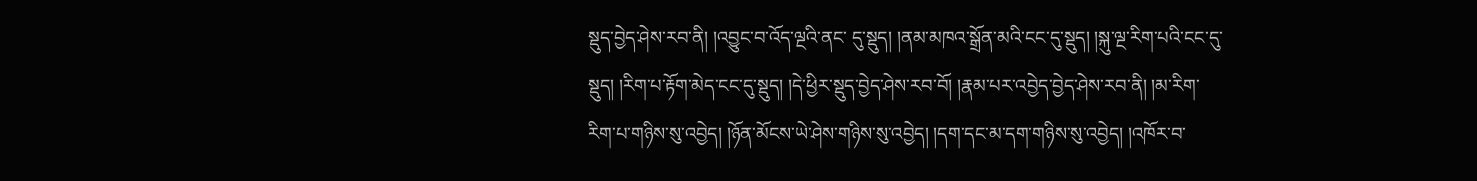སྡུད་བྱེད་ཤེས་རབ་ནི། །འབྱུང་བ་འོད་ལྔའི་ནང་ དུ་སྡུད། །ནམ་མཁའ་སྒྲོན་མའི་ངང་དུ་སྡུད། །སྐུ་ལྔ་རིག་པའི་ངང་དུ་སྡུད། །རིག་པ་རྟོག་མེད་ངང་དུ་སྡུད། །དེ་ཕྱིར་སྡུད་བྱེད་ཤེས་རབ་བོ། །རྣམ་པར་འབྱེད་བྱེད་ཤེས་རབ་ནི། །མ་རིག་རིག་པ་གཉིས་སུ་འབྱེད། །ཉོན་མོངས་ཡེ་ཤེས་གཉིས་སུ་འབྱེད། །དག་དང་མ་དག་གཉིས་སུ་འབྱེད། །འཁོར་བ་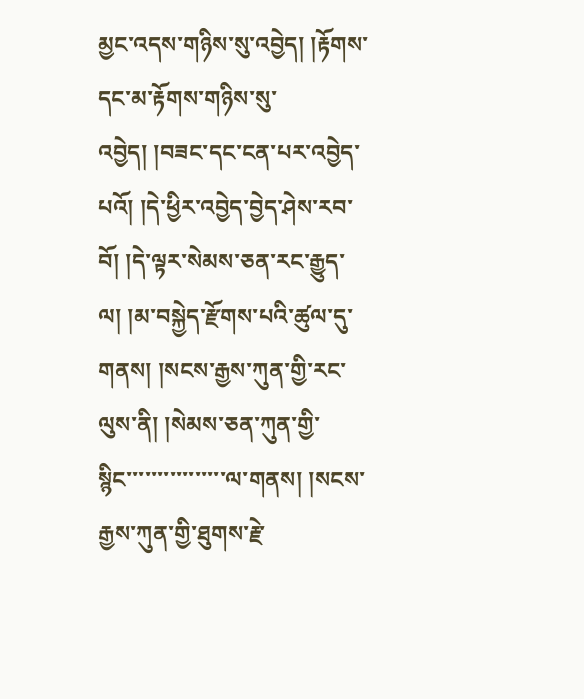མྱང་འདས་གཉིས་སུ་འབྱེད། །རྟོགས་དང་མ་རྟོགས་གཉིས་སུ་འབྱེད། །བཟང་དང་ངན་པར་འབྱེད་པའོ། །དེ་ཕྱིར་འབྱེད་བྱེད་ཤེས་རབ་བོ། །དེ་ལྟར་སེམས་ཅན་རང་རྒྱུད་ལ། །མ་བསྐྱེད་རྫོགས་པའི་ཚུལ་དུ་གནས། །སངས་རྒྱས་ཀུན་གྱི་རང་ལུས་ནི། །སེམས་ཅན་ཀུན་གྱི་སྙིང་་་་་་་་་་་་་་་་ལ་གནས། །སངས་རྒྱས་ཀུན་གྱི་ཐུགས་རྗེ་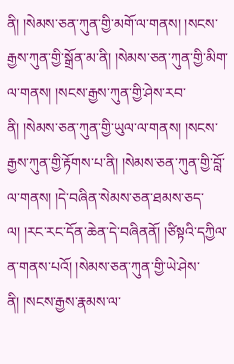ནི། །སེམས་ཅན་ཀུན་གྱི་མགོ་ལ་གནས། །སངས་རྒྱས་ཀུན་གྱི་སྒྲོན་མ་ནི། །སེམས་ཅན་ཀུན་གྱི་མིག་ལ་གནས། །སངས་རྒྱས་ཀུན་གྱི་ཤེས་རབ་ནི། །སེམས་ཅན་ཀུན་གྱི་ཡུལ་ལ་གནས། །སངས་རྒྱས་ཀུན་གྱི་རྟོགས་པ་ནི། །སེམས་ཅན་ཀུན་གྱི་བློ་ལ་གནས། །དེ་བཞིན་སེམས་ཅན་ཐམས་ཅད་ལ། །རང་རང་དོན་ཆེན་དེ་བཞིནནོ། །ཙིསྟའི་དཀྱིལ་ན་གནས་པའོ། །སེམས་ཅན་ཀུན་གྱི་ཡེ་ཤེས་ནི། །སངས་རྒྱས་རྣམས་ལ་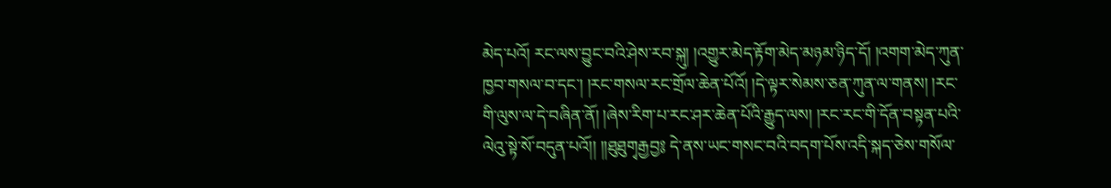མེད་པའོ། རང་ལས་བྱུང་བའི་ཤེས་རབ་སྐུ། །འགྱུར་མེད་རྟོག་མེད་མཉམ་ཉིད་དོ། །འགག་མེད་ཀུན་ཁྱབ་གསལ་བ་དང་། །རང་གསལ་རང་གྲོལ་ཆེན་པོའོ། །དེ་ལྟར་སེམས་ཅན་ཀུན་ལ་གནས། །རང་གི་ལུས་ལ་དེ་བཞིན་ནོ། །ཞེས་རིག་པ་རང་ཤར་ཆེན་པོའི་རྒྱུད་ལས། །རང་རང་གི་དོན་བསྟན་པའི་ལེའུ་སྟེ་སོ་བདུན་པའོ།། །།ཐུཐུགྭརྒྱབྱ༔ དེ་ནས་ཡང་གསང་བའི་བདག་པོས་འདི་སྐད་ཅེས་གསོལ་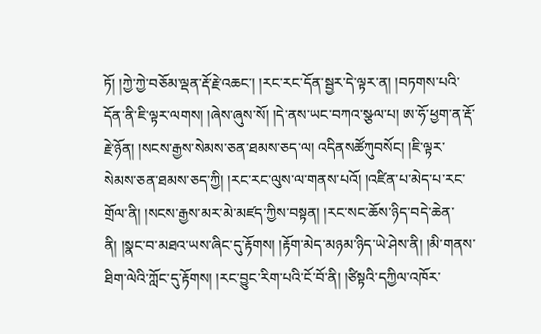ཏོ། །ཀྱེ་ཀྱེ་བཅོམ་ལྡན་རྡོ་རྗེ་འཆང་། །རང་རང་དོན་སྦྱར་དེ་ལྟར་ན། །བཏགས་པའི་དོན་ནི་ཇི་ལྟར་ལགས། །ཞེས་ཞུས་སོ། །དེ་ནས་ཡང་བཀའ་སྩལ་པ། ཨ་ཧོ་ཕྱག་ན་རྡོ་རྗེ་ཉོན། །སངས་རྒྱས་སེམས་ཅན་ཐམས་ཅད་ལ། འདིནསཚོཀུབསོང། །ཇི་ལྟར་སེམས་ཅན་ཐམས་ཅད་ཀྱི། །རང་རང་ལུས་ལ་གནས་པའོ། །འཛིན་པ་མེད་པ་རང་གྲོལ་ནི། །སངས་རྒྱས་མར་མེ་མཛད་ཀྱིས་བསྟན། །རང་སང་ཆོས་ཉིད་བདེ་ཆེན་ནི། །སྣང་བ་མཐའ་ཡས་ཞིང་དུ་རྟོགས། །རྟོག་མེད་མཉམ་ཉིད་ཡེ་ཤེས་ནི། །མི་གནས་ཐིག་ལེའི་ཀློང་དུ་རྟོགས། །རང་བྱུང་རིག་པའི་ངོ་བོ་ནི། །ཙིསྟའི་དཀྱིལ་འཁོར་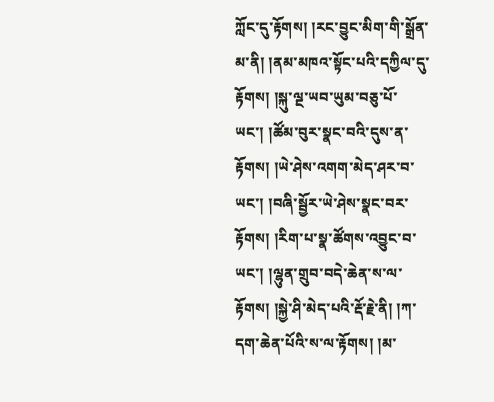ཀློང་དུ་རྟོགས། །རང་བྱུང་མིག་གི་སྒྲོན་མ་ནི། །ནམ་མཁའ་སྟོང་པའི་དཀྱིལ་དུ་རྟོགས། །སྐུ་ལྔ་ཡབ་ཡུམ་བཅུ་པོ་ཡང་། །ཚོམ་བུར་སྣང་བའི་དུས་ན་རྟོགས། །ཡེ་ཤེས་འགག་མེད་ཤར་བ་ཡང་། །བཞི་སྦྱོར་ཡེ་ཤེས་སྣང་བར་རྟོགས། །རིག་པ་སྣ་ཚོགས་འབྱུང་བ་ཡང་། །ལྷུན་གྲུབ་བདེ་ཆེན་ས་ལ་རྟོགས། །སྐྱེ་ཤི་མེད་པའི་རྡོ་རྗེ་ནི། །ཀ་དག་ཆེན་པོའི་ས་ལ་རྟོགས། །མ་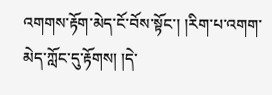འགགས་རྟོག་མེད་ངོ་བོས་སྟོང་། །རིག་པ་འགག་མེད་ཀློང་དུ་རྟོགས། །དེ་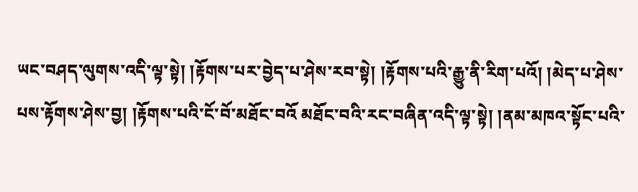ཡང་བཤད་ལུགས་འདི་ལྟ་སྟེ། །རྟོགས་པར་བྱེད་པ་ཤེས་རབ་སྟེ། །རྟོགས་པའི་རྒྱུ་ནི་རིག་པའོ། །མེད་པ་ཤེས་པས་རྟོགས་ཤེས་བྱ། །རྟོགས་པའི་ངོ་བོ་མཐོང་བའོ མཐོང་བའི་རང་བཞིན་འདི་ལྟ་སྟེ། །ནམ་མཁའ་སྟོང་པའི་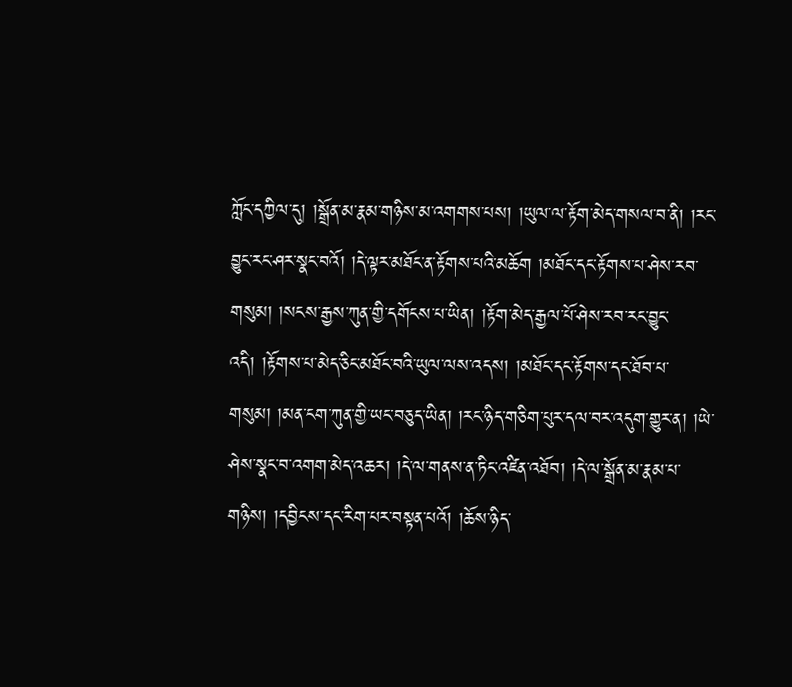ཀློང་དཀྱིལ་དུ། །སྒྲོན་མ་རྣམ་གཉིས་མ་འགགས་པས། །ཡུལ་ལ་རྟོག་མེད་གསལ་བ་ནི། །རང་བྱུང་རང་ཤར་སྣང་བའོ། །དེ་ལྟར་མཐོང་ན་རྟོགས་པའི་མཆོག །མཐོང་དང་རྟོགས་པ་ཤེས་རབ་གསུམ། །སངས་རྒྱས་ཀུན་གྱི་དགོངས་པ་ཡིན། །རྟོག་མེད་རྒྱལ་པོ་ཤེས་རབ་རང་བྱུང་འདི། །རྟོགས་པ་མེད་ཅིང་མཐོང་བའི་ཡུལ་ལས་འདས། །མཐོང་དང་རྟོགས་དང་ཐོབ་པ་གསུམ། །མན་ངག་ཀུན་གྱི་ཡང་བཅུད་ཡིན། །རང་ཉིད་གཅིག་པུར་དལ་བར་འདུག་གྱུར་ན། །ཡེ་ཤེས་སྣང་བ་འགག་མེད་འཆར། །དེ་ལ་གནས་ན་ཏིང་འཛིན་འཐོབ། །དེ་ལ་སྒྲོན་མ་རྣམ་པ་གཉིས། །དབྱིངས་དང་རིག་པར་བསྟན་པའོ། །ཆོས་ཉིད་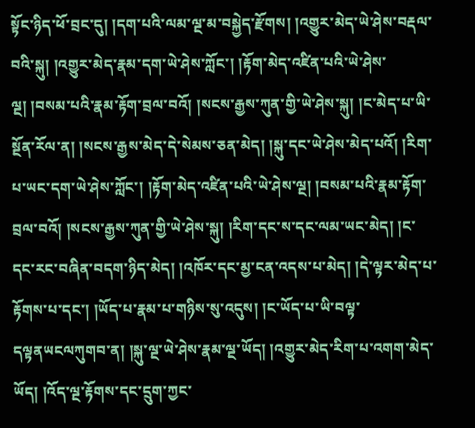སྟོང་ཉིད་ཕོ་བྲང་དུ། །དག་པའི་ལམ་ལྔ་མ་བསྐྱེད་རྫོགས། །འགྱུར་མེད་ཡེ་ཤེས་བརྡལ་བའི་སྐུ། །འགྱུར་མེད་རྣམ་དག་ཡེ་ཤེས་ཀློང་། །རྟོག་མེད་འཛིན་པའི་ཡེ་ཤེས་ལྔ། །བསམ་པའི་རྣམ་རྟོག་བྲལ་བའོ། །སངས་རྒྱས་ཀུན་གྱི་ཡེ་ཤེས་སྐུ། །ང་མེད་པ་ཡི་སྔོན་རོལ་ན། །སངས་རྒྱས་མེད་དེ་སེམས་ཅན་མེད། །སྐུ་དང་ཡེ་ཤེས་མེད་པའོ། །རིག་པ་ཡང་དག་ཡེ་ཤེས་ཀློང་། །རྟོག་མེད་འཛིན་པའི་ཡེ་ཤེས་ལྔ། །བསམ་པའི་རྣམ་རྟོག་བྲལ་བའོ། །སངས་རྒྱས་ཀུན་གྱི་ཡེ་ཤེས་སྐུ། །རིག་དང་ས་དང་ལམ་ཡང་མེད། །ང་དང་རང་བཞིན་བདག་ཉིད་མེད། །འཁོར་དང་མྱ་ངན་འདས་པ་མེད། །དེ་ལྟར་མེད་པ་རྟོགས་པ་དང་། །ཡོད་པ་རྣམ་པ་གཉིས་སུ་འདུས། །ང་ཡོད་པ་ཡི་བལྟ་དལྟནཡངལཀུགབ་ན། །སྐུ་ལྔ་ཡེ་ཤེས་རྣམ་ལྔ་ཡོད། །འགྱུར་མེད་རིག་པ་འགག་མེད་ཡོད། །འོད་ལྔ་རྟོགས་དང་དྲུག་ཀྱང་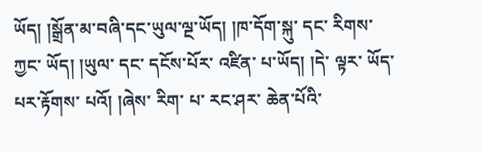ཡོད། །སྒྲོན་མ་བཞི་དང་ཡུལ་ལྔ་ཡོད། །ཁ་དོག་སྐུ་ དང་ རིགས་ ཀྱང་ ཡོད། །ཡུལ་ དང་ དངོས་པོར་ འཛིན་ པ་ཡོད། །དེ་ ལྟར་ ཡོད་ པར་རྟོགས་ པའོ། །ཞེས་ རིག་ པ་ རང་ཤར་ ཆེན་པོའི་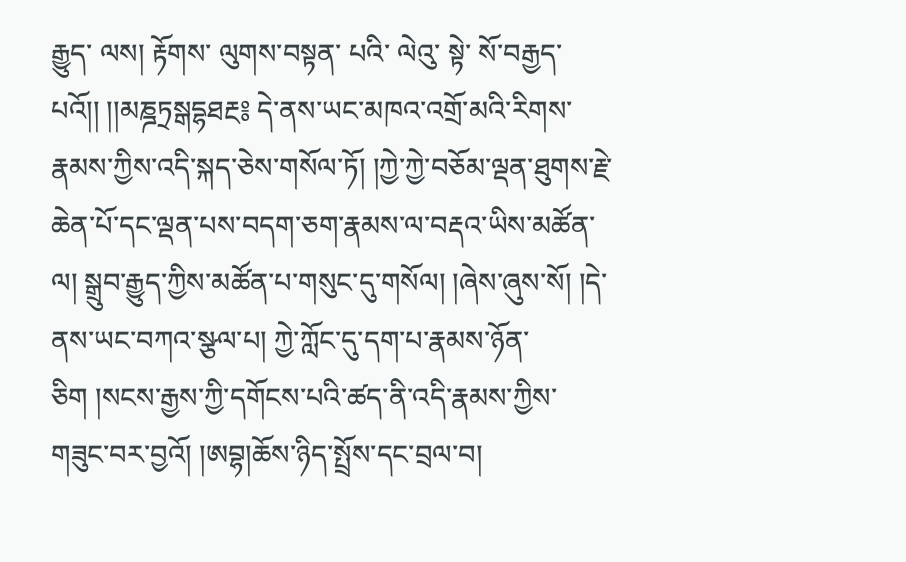རྒྱུད་ ལས། རྟོགས་ ལུགས་བསྟན་ པའི་ ལེའུ་ སྟེ་ སོ་བརྒྱད་པའོ།། །།མཎྜཏྲསྒདྷཐརྔ༔ དེ་ནས་ཡང་མཁའ་འགྲོ་མའི་རིགས་རྣམས་ཀྱིས་འདི་སྐད་ཅེས་གསོལ་ཏོ། །ཀྱེ་ཀྱེ་བཅོམ་ལྡན་ཐུགས་རྗེ་ཆེན་པོ་དང་ལྡན་པས་བདག་ཅག་རྣམས་ལ་བརྡའ་ཡིས་མཚོན་ལ། སྒྲུབ་རྒྱུད་ཀྱིས་མཚོན་པ་གསུང་དུ་གསོལ། །ཞེས་ཞུས་སོ། །དེ་ནས་ཡང་བཀའ་སྩལ་པ། ཀྱེ་ཀློང་དུ་དག་པ་རྣམས་ཉོན་ཅིག །སངས་རྒྱས་ཀྱི་དགོངས་པའི་ཚད་ནི་འདི་རྣམས་ཀྱིས་གཟུང་བར་བྱའོ། །ཨབྷ།ཆོས་ཉིད་སྤྲོས་དང་བྲལ་བ།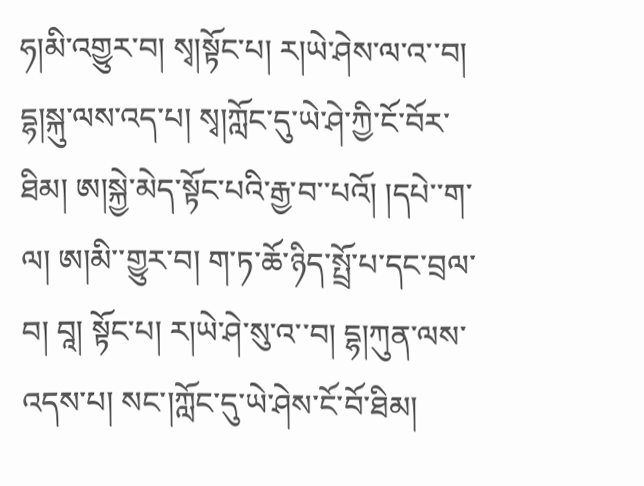ཧ།མི་འགྱུར་བ། སྭ།སྟོང་པ། ར།ཡེ་ཤེས་ལ་འ་་བ། དྷ།སྐུ་ལས་འད་པ། སྭ།ཀློང་དུ་ཡེ་ཤེ་ཀྱི་ངོ་བོར་ཐིམ། ཨ།སྐྱེ་མེད་སྟོང་པའི་རྒྱ་བ་་པའོ། །དཔེ་་ག་ལ། ཨ།མི་་གྱུར་བ། ག་ཏ་ཆོ་ཉིད་སྤྲོ་པ་དང་བྲལ་བ། བཱ། སྟོང་པ། ར།ཡེ་ཤེ་སུ་འ་་བ། དྷ།ཀུན་ལས་འདས་པ། སང་།ཀློང་དུ་ཡེ་ཤེས་ངོ་བོ་ཐིམ།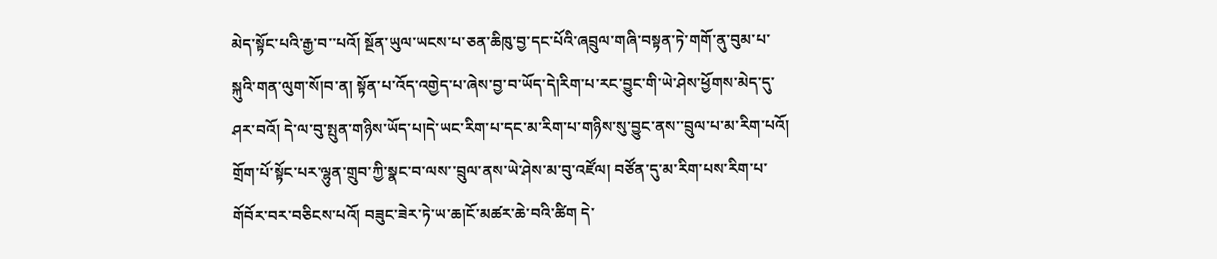མེད་སྟོང་པའི་རྒྱ་བ་་པའོ། སྔོན་ཡུལ་ཡངས་པ་ཅན་ཆིཁུ་བྱ་དང་པོའི་ཞབྲུལ་གཞི་བསྟན་ཏེ་གགོ་ནུ་བུམ་པ་སྐུའི་གན་ལུག་སོ།བ་ན། སྟོན་པ་འོད་འགྱེད་པ་ཞེས་བྱ་བ་ཡོད་དེ།རིག་པ་རང་བྱུང་གི་ཡེ་ཤེས་ཕྱོགས་མེད་དུ་ཤར་བའོ། དེ་ལ་བུ་སྤུན་གཉིས་ཡོད་པ།དེ་ཡང་རིག་པ་དང་མ་རིག་པ་གཉིས་སུ་བྱུང་ནས་་བྲུལ་པ་མ་རིག་པའོ། གྲོག་པོ་སྟོང་པར་ལྷུན་གྲུབ་ཀྱི་སྣང་བ་ལས་་བྲུལ་ནས་ཡེ་ཤེས་མ་བུ་འཛོལ། བཙོན་དུ་མ་རིག་པས་རིག་པ་གོབོར་བར་བཅིངས་པའོ། བཟུང་ཟེར་ཏེ་ཡ་ཆ།ངོ་མཚར་ཆེ་བའི་ཚིག དེ་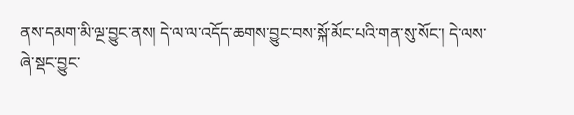ནས་དམག་མི་ལྔ་བྱུང་ནས། དེ་ལ་ལ་འདོད་ཆགས་བྱུང་བས་སྐོ་མོང་པའི་གན་སུ་སོང་། དེ་ལས་ཞེ་སྡང་བྱུང་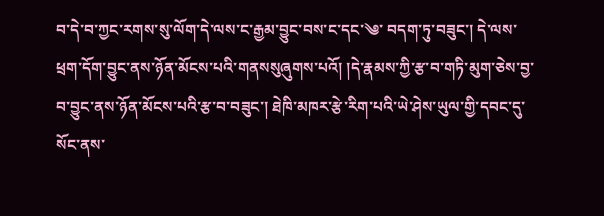བ་དེ་བ་ཀྱང་རགས་སུ་ལོག་དེ་ལས་ང་རྒྱམ་བྱུང་བས་ང་དང་༄་ བདག་ཏུ་བཟུང་། དེ་ལས་ཕྲག་དོག་བྱུང་ནས་ཉོན་མོངས་པའི་གནསསུཞུགས་པའོ། །དེ་རྣམས་ཀྱི་རྩ་བ་གཏི་མུག་ཅེས་བྱ་བ་བྱུང་ནས་ཉོན་མོངས་པའི་རྩ་བ་བཟུང་། ཐེཁི་མཁར་རྩེ་རིག་པའི་ཡེ་ཤེས་ཡུལ་གྱི་དབང་དུ་སོང་ནས་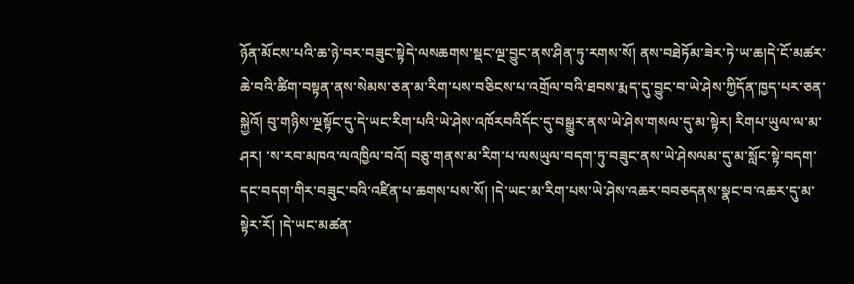ཉོན་མོངས་པའི་ཆ་ཉེ་བར་བཟུང་སྟེདེ་ལསཆགས་སྡང་ལྔ་བྱུང་ནས་ཤིན་ཏུ་རགས་སོ། ནས་བཐེཏོམ་ཟེར་ཏེ་ཡ་ཆ།དེ་ངོ་མཚར་ཆེ་བའི་ཚིག་བསྟན་ནས་སེམས་ཅན་མ་རིག་པས་བཅིངས་པ་འགྲོལ་བའི་ཐབས་རྨད་དུ་བྱུང་བ་ཡེ་ཤེས་ཀྱིདོན་ཁྱད་པར་ཅན་སྐྱེའོ། བུ་གཉིས་ལྔསྟོང་དུ་དེ་ཡང་རིག་པའི་ཡེ་ཤེས་འཁོརབའིདོང་དུ་བསྒྱུར་ནས་ཡེ་ཤེས་གསལ་དུ་མ་སྟེར། རིགཔ་ཡུལ་ལ་མ་ཤར། ་ས་རབ་མཁའ་ལའཁྱིལ་བའོ། བཅུ་གནས་མ་རིག་པ་ལསཡུལ་བདག་ཏུ་བཟུང་ནས་ཡེ་ཤེསལམ་དུ་མ་སློང་སྟེ་བདག་དང་བདག་གིར་བཟུང་བའི་འཛིན་པ་ཆགས་པས་སོ། །དེ་ཡང་མ་རིག་པས་ཡེ་ཤེས་འཆར་བབཅདནས་སྣང་བ་འཆར་དུ་མ་སྟེར་རོ། །དེ་ཡང་མཚན་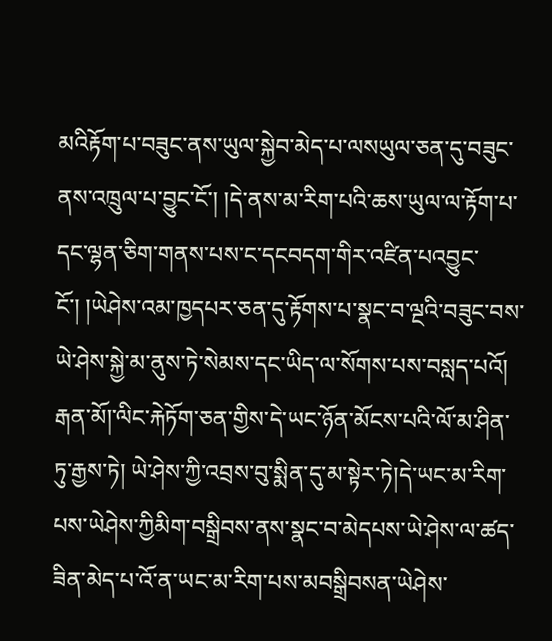མའིརྟོག་པ་བཟུང་ནས་ཡུལ་སྐྱེབ་མེད་པ་ལསཡུལ་ཅན་དུ་བཟུང་ནས་འཁྲུལ་པ་བྱུང་ངོ་། །དེ་ནས་མ་རིག་པའི་ཆས་ཡུལ་ལ་རྟོག་པ་དང་ལྷན་ཅིག་གནས་པས་ང་དངབདག་གིར་འཛིན་པའབྱུང་ངོ་། །ཡེཤེས་འམ་ཁྱདཔར་ཅན་དུ་རྟོགས་པ་སྣང་བ་ལྔའི་བཟུང་བས་ཡེ་ཤེས་སྐྱེ་མ་ནུས་ཏེ་སེམས་དང་ཡིད་ལ་སོགས་པས་བསླད་པའོ། རྒན་མོ།་ལིང་རྐེཏོག་ཅན་གྱིས་དེ་ཡང་ཉོན་མོངས་པའི་ལོ་མ་ཤིན་ཏུ་རྒྱས་ཏེ། ཡེ་ཤེས་ཀྱི་འབྲས་བུ་སྨིན་དུ་མ་སྟེར་ཏེ།དེ་ཡང་མ་རིག་པས་ཡེཤེས་ཀྱིམིག་བསྒྲིབས་ནས་སྣང་བ་མེདཔས་ཡེ་ཤེས་ལ་ཚད་ཟིན་མེད་པ་འོ་ན་ཡང་མ་རིག་པས་མབསྒྲིབསན་ཡེཤེས་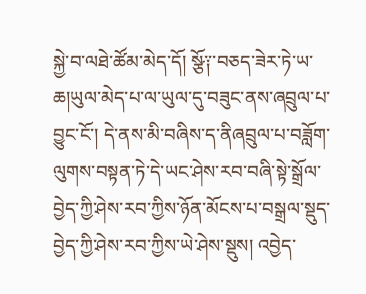སྐྱེ་བ་ལཐེ་ཚོམ་མེད་དོ། སྩོ༑་བཅད་ཟེར་ཏེ་ཡ་ཆ།ཡུལ་མེད་པ་ལ་ཡུལ་དུ་བཟུང་ནས་ཞབྲུལ་པ་བྱུང་ངོ་། དེ་ནས་མི་བཞིས་ད་ནིཞབྲུལ་པ་བཟློག་ལུགས་བསྟན་ཏེ་དེ་ཡང་ཤེས་རབ་བཞི་སྟེ་སྒྲོལ་བྱེད་ཀྱི་ཤེས་རབ་ཀྱིས་ཉོན་མོངས་པ་བསྒྲལ་སྡུད་བྱེད་ཀྱི་ཤེས་རབ་ཀྱིས་ཡེ་ཤེས་སྡུས། འབྱེད་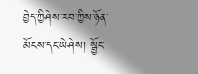བྱེད་ཀྱིཤེས་རབ་ཀྱིས་ཉོན་མོངས་དང་ཡེཤེས། སྦྱོང་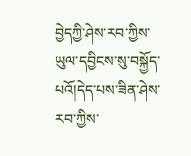བྱེདཀྱི་ཤེས་རབ་ཀྱིས་ཡུལ་དབྱིངས་སུ་བསྐྱོད་པའོ།དེད་པས་ཟིན་ཤེས་རབ་ཀྱིས་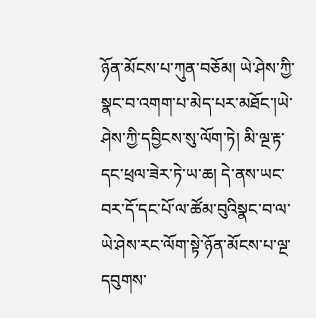ཉོན་མོངས་པ་ཀུན་བཅོམ། ཡེ་ཤེས་ཀྱི་སྣང་བ་འགག་པ་མེད་པར་མཐོང་།ཡེ་ཤེས་ཀྱི་དབྱིངས་སུ་ལོག་ཏེ། མི་ལྔ་རྟ་དང་ཕྲལ་ཟེར་ཏེ་ཡ་ཆ། དེ་ནས་ཡང་བར་དོ་དང་པོ་ལ་ཚོམ་བུའིསྣང་བ་ལ་ཡེ་ཤེས་རང་ལོག་སྟེ་ཉོན་མོངས་པ་ལྔ་དབུགས་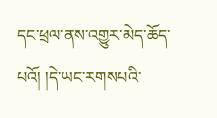དང་ཕྲལ་ནས་འགྱུར་མེད་ཆོད་པའོ། །དེ་ཡང་རགསཔའི་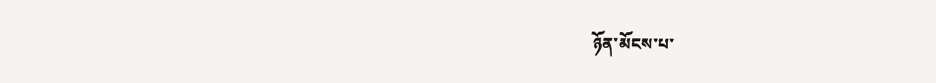ཉོན་མོངས་པ་